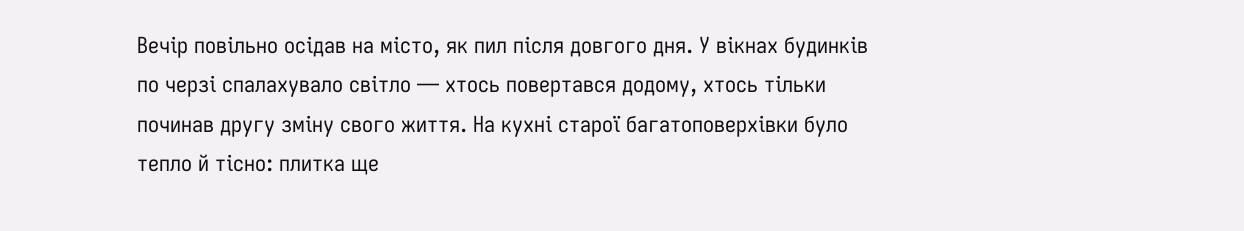Вечір повільно осідав на місто, як пил після довгого дня. У вікнах будинків по черзі спалахувало світло — хтось повертався додому, хтось тільки починав другу зміну свого життя. На кухні старої багатоповерхівки було тепло й тісно: плитка ще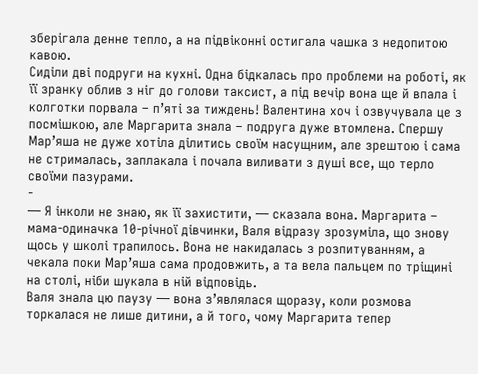зберігала денне тепло, а на підвіконні остигала чашка з недопитою кавою.
Сиділи дві подруги на кухні. Одна бідкалась про проблеми на роботі, як її зранку облив з ніг до голови таксист, а під вечір вона ще й впала і колготки порвала – п’яті за тиждень! Валентина хоч і озвучувала це з посмішкою, але Маргарита знала – подруга дуже втомлена. Спершу Мар’яша не дуже хотіла ділитись своїм насущним, але зрештою і сама не стрималась, заплакала і почала виливати з душі все, що терло своїми пазурами.
-
— Я інколи не знаю, як її захистити, — сказала вона. Маргарита – мама-одиначка 10-річної дівчинки, Валя відразу зрозуміла, що знову щось у школі трапилось. Вона не накидалась з розпитуванням, а чекала поки Мар’яша сама продовжить, а та вела пальцем по тріщині на столі, ніби шукала в ній відповідь.
Валя знала цю паузу — вона з’являлася щоразу, коли розмова торкалася не лише дитини, а й того, чому Маргарита тепер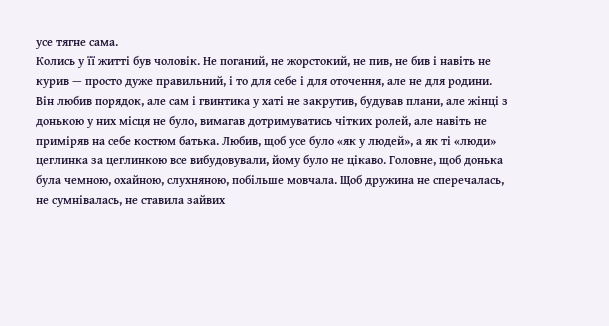усе тягне сама.
Колись у її житті був чоловік. Не поганий, не жорстокий, не пив, не бив і навіть не курив — просто дуже правильний, і то для себе і для оточення, але не для родини. Він любив порядок, але сам і гвинтика у хаті не закрутив, будував плани, але жінці з донькою у них місця не було, вимагав дотримуватись чітких ролей, але навіть не приміряв на себе костюм батька. Любив, щоб усе було «як у людей», а як ті «люди» цеглинка за цеглинкою все вибудовували, йому було не цікаво. Головне, щоб донька була чемною, охайною, слухняною, побільше мовчала. Щоб дружина не сперечалась, не сумнівалась, не ставила зайвих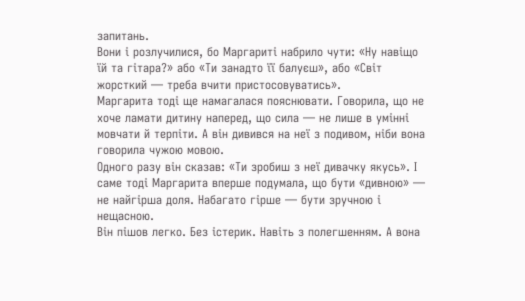запитань.
Вони і розлучилися, бо Маргариті набрило чути: «Ну навіщо їй та гітара?» або «Ти занадто її балуєш», або «Світ жорсткий — треба вчити пристосовуватись».
Маргарита тоді ще намагалася пояснювати. Говорила, що не хоче ламати дитину наперед, що сила — не лише в умінні мовчати й терпіти. А він дивився на неї з подивом, ніби вона говорила чужою мовою.
Одного разу він сказав: «Ти зробиш з неї дивачку якусь». І саме тоді Маргарита вперше подумала, що бути «дивною» — не найгірша доля. Набагато гірше — бути зручною і нещасною.
Він пішов легко. Без істерик. Навіть з полегшенням. А вона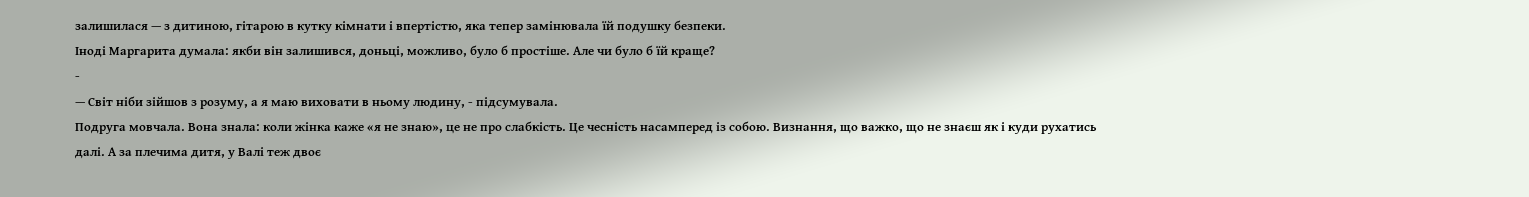залишилася — з дитиною, гітарою в кутку кімнати і впертістю, яка тепер замінювала їй подушку безпеки.
Іноді Маргарита думала: якби він залишився, доньці, можливо, було б простіше. Але чи було б їй краще?
-
— Світ ніби зійшов з розуму, а я маю виховати в ньому людину, - підсумувала.
Подруга мовчала. Вона знала: коли жінка каже «я не знаю», це не про слабкість. Це чесність насамперед із собою. Визнання, що важко, що не знаєш як і куди рухатись далі. А за плечима дитя, у Валі теж двоє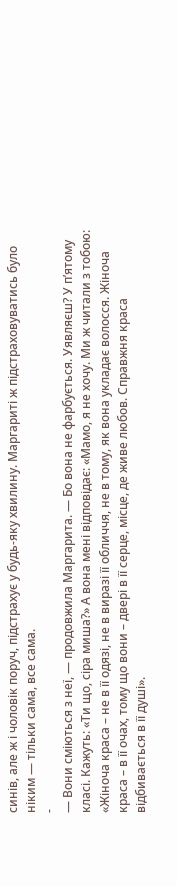синів, але ж і чоловік поруч, підстрахує у будь-яку хвилину. Маргариті ж підстраховуватись було ніким — тільки сама, все сама.
-
— Вони сміються з неї, — продовжила Маргарита. — Бо вона не фарбується. Уявляєш? У п’ятому класі. Кажуть: «Ти що, сіра миша?» А вона мені відповідає: «Мамо, я не хочу. Ми ж читали з тобою: «Жіноча краса – не в її одязі, не в виразі її обличчя, не в тому, як вона укладає волосся. Жіноча краса – в її очах, тому що вони – двері в її серце, місце, де живе любов. Справжня краса відбивається в її душі».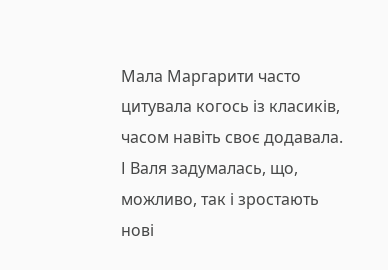Мала Маргарити часто цитувала когось із класиків, часом навіть своє додавала. І Валя задумалась, що, можливо, так і зростають нові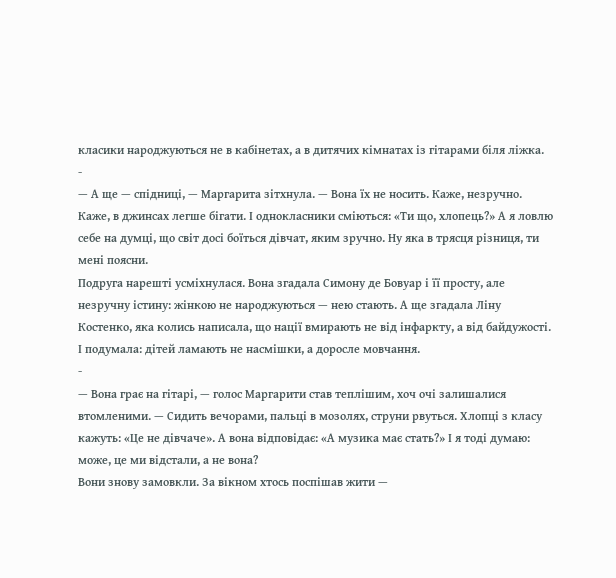класики народжуються не в кабінетах, а в дитячих кімнатах із гітарами біля ліжка.
-
— А ще — спідниці, — Маргарита зітхнула. — Вона їх не носить. Каже, незручно. Каже, в джинсах легше бігати. І однокласники сміються: «Ти що, хлопець?» А я ловлю себе на думці, що світ досі боїться дівчат, яким зручно. Ну яка в трясця різниця, ти мені поясни.
Подруга нарешті усміхнулася. Вона згадала Симону де Бовуар і її просту, але незручну істину: жінкою не народжуються — нею стають. А ще згадала Ліну Костенко, яка колись написала, що нації вмирають не від інфаркту, а від байдужості. І подумала: дітей ламають не насмішки, а доросле мовчання.
-
— Вона грає на гітарі, — голос Маргарити став теплішим, хоч очі залишалися втомленими. — Сидить вечорами, пальці в мозолях, струни рвуться. Хлопці з класу кажуть: «Це не дівчаче». А вона відповідає: «А музика має стать?» І я тоді думаю: може, це ми відстали, а не вона?
Вони знову замовкли. За вікном хтось поспішав жити —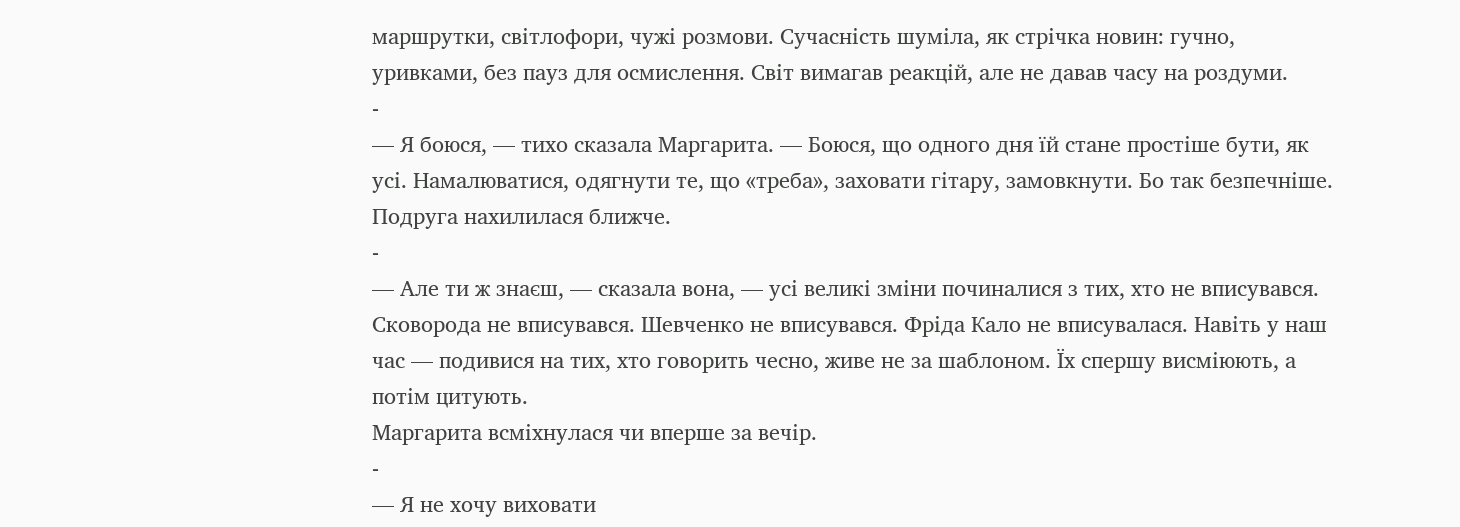маршрутки, світлофори, чужі розмови. Сучасність шуміла, як стрічка новин: гучно, уривками, без пауз для осмислення. Світ вимагав реакцій, але не давав часу на роздуми.
-
— Я боюся, — тихо сказала Маргарита. — Боюся, що одного дня їй стане простіше бути, як усі. Намалюватися, одягнути те, що «треба», заховати гітару, замовкнути. Бо так безпечніше.
Подруга нахилилася ближче.
-
— Але ти ж знаєш, — сказала вона, — усі великі зміни починалися з тих, хто не вписувався. Сковорода не вписувався. Шевченко не вписувався. Фріда Кало не вписувалася. Навіть у наш час — подивися на тих, хто говорить чесно, живе не за шаблоном. Їх спершу висміюють, а потім цитують.
Маргарита всміхнулася чи вперше за вечір.
-
— Я не хочу виховати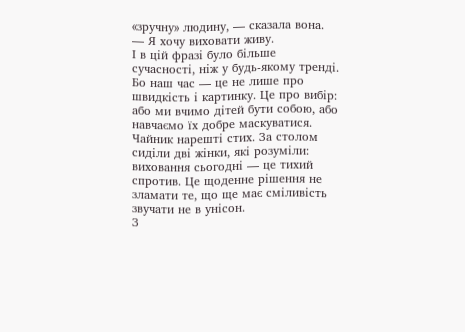«зручну» людину, — сказала вона. — Я хочу виховати живу.
І в цій фразі було більше сучасності, ніж у будь-якому тренді. Бо наш час — це не лише про швидкість і картинку. Це про вибір: або ми вчимо дітей бути собою, або навчаємо їх добре маскуватися.
Чайник нарешті стих. За столом сиділи дві жінки, які розуміли: виховання сьогодні — це тихий спротив. Це щоденне рішення не зламати те, що ще має сміливість звучати не в унісон.
З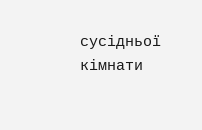сусідньої кімнати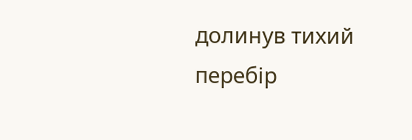долинув тихий перебір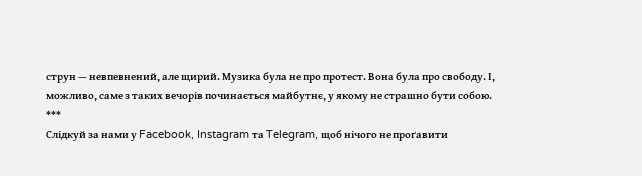струн — невпевнений, але щирий. Музика була не про протест. Вона була про свободу. І, можливо, саме з таких вечорів починається майбутнє, у якому не страшно бути собою.
***
Слідкуй за нами у Facebook, Instagram та Telegram, щоб нічого не проґавити